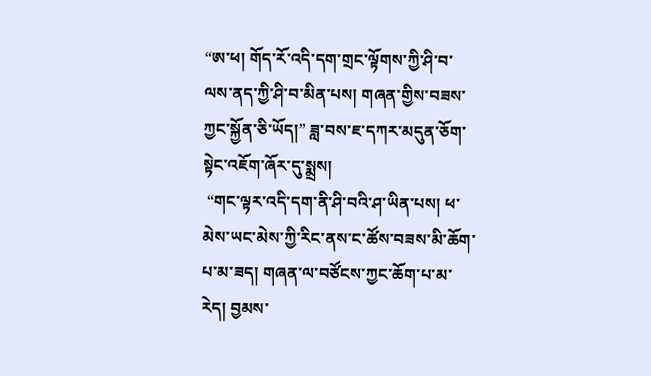“ཨ་ཕ། གོད་རོ་འདི་དག་གྲང་ལྟོགས་ཀྱི་ཤི་བ་ལས་ནད་ཀྱི་ཤི་བ་མིན་པས། གཞན་གྱིས་བཟས་ཀྱང་སྐྱོན་ཅི་ཡོད།” ཟླ་བས་ཇ་དཀར་མདུན་ཅོག་སྟེང་འཇོག་ཞོར་དུ་སྨྲས།
 “གང་ལྟར་འདི་དག་ནི་ཤི་བའི་ཤ་ཡིན་པས། ཕ་མེས་ཡང་མེས་ཀྱི་རིང་ནས་ང་ཚོས་བཟས་མི་ཆོག་པ་མ་ཟད། གཞན་ལ་བཙོངས་ཀྱང་ཆོག་པ་མ་རེད། བྱམས་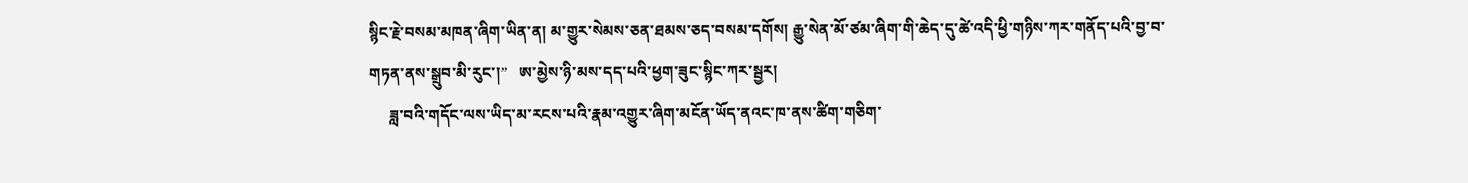སྙིང་རྗེ་བསམ་མཁན་ཞིག་ཡིན་ན། མ་གྱུར་སེམས་ཅན་ཐམས་ཅད་བསམ་དགོས། རྒྱུ་སེན་མོ་ཙམ་ཞིག་གི་ཆེད་དུ་ཚེ་འདི་ཕྱི་གཉིས་ཀར་གནོད་པའི་བྱ་བ་གཏན་ནས་སྒྲུབ་མི་རུང་།”   ཨ་མྱེས་ཉི་མས་དད་པའི་ཕྱག་ཟུང་སྙིང་ཀར་སྦྱར།
     ཟླ་བའི་གདོང་ལས་ཡིད་མ་རངས་པའི་རྣམ་འགྱུར་ཞིག་མངོན་ཡོད་ནའང་ཁ་ནས་ཚིག་གཅིག་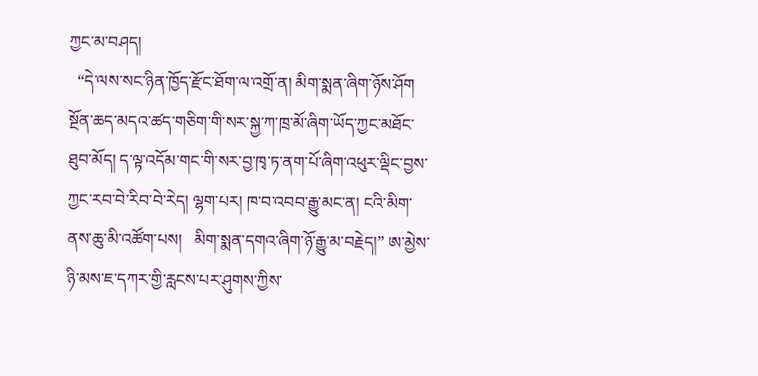ཀྱང་མ་བཤད།
  “དེ་ལས་སང་ཉིན་ཁྱོད་རྫོང་ཐོག་ལ་འགྲོ་ན། མིག་སྨན་ཞིག་ཉོས་ཤོག  སྔོན་ཆད་མདའ་ཚད་གཅིག་གི་སར་སྐྱ་ཀ་ཁྲ་མོ་ཞིག་ཡོད་ཀྱང་མཐོང་ཐུབ་མོད། ད་ལྟ་འདོམ་གང་གི་སར་བྱ་ཁྭ་ཏ་ནག་པོ་ཞིག་འཕུར་ལྡིང་བྱས་ཀྱང་རབ་བེ་རིབ་བེ་རེད། ལྷག་པར། ཁ་བ་འབབ་རྒྱུ་མང་ན། ངའི་མིག་ནས་ཆུ་མི་འཚོག་པས།   མིག་སྨན་དགའ་ཞིག་ཉོ་རྒྱུ་མ་བརྗེད།” ཨ་མྱེས་ཉི་མས་ཇ་དཀར་གྱི་རླངས་པར་ཤུགས་ཀྱིས་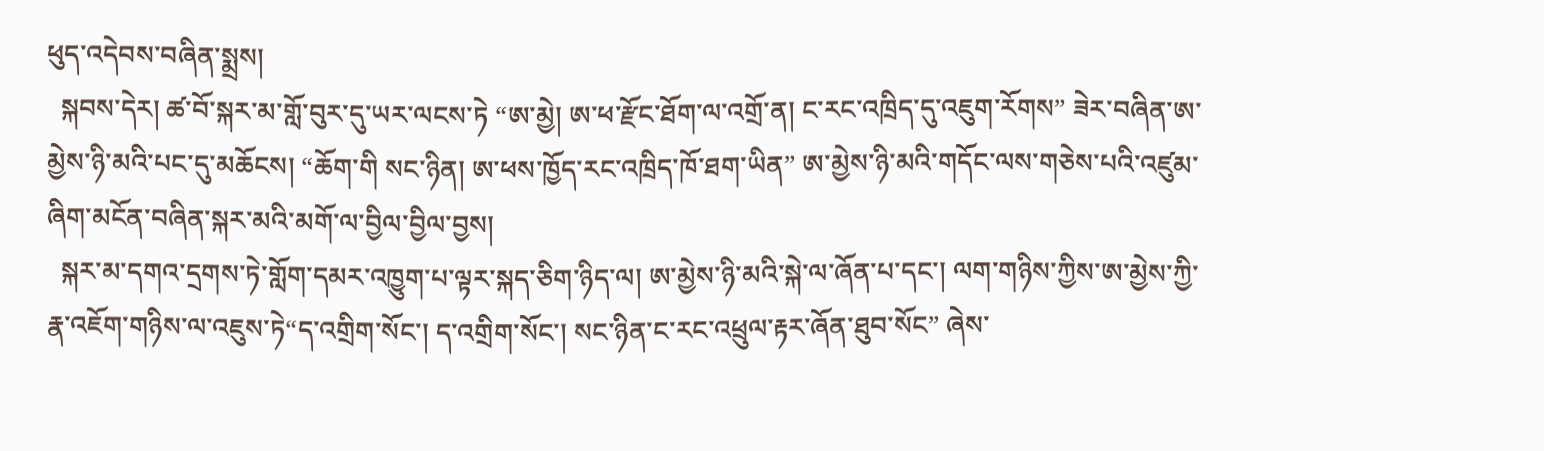ཕུད་འདེབས་བཞིན་སྨྲས།
  སྐབས་དེར། ཚ་བོ་སྐར་མ་གློ་བུར་དུ་ཡར་ལངས་ཏེ “ཨ་མྱེ། ཨ་ཕ་རྫོང་ཐོག་ལ་འགྲོ་ན། ང་རང་འཁྲིད་དུ་འཇུག་རོགས” ཟེར་བཞིན་ཨ་མྱེས་ཉི་མའི་པང་དུ་མཆོངས། “ཆོག་གི སང་ཉིན། ཨ་ཕས་ཁྱོད་རང་འཁྲིད་ཁོ་ཐག་ཡིན” ཨ་མྱེས་ཉི་མའི་གདོང་ལས་གཅེས་པའི་འཛུམ་ཞིག་མངོན་བཞིན་སྐར་མའི་མགོ་ལ་བྱིལ་བྱིལ་བྱས།
  སྐར་མ་དགའ་དྲགས་ཏེ་གློག་དམར་འཁྱུག་པ་ལྟར་སྐད་ཅིག་ཉིད་ལ། ཨ་མྱེས་ཉི་མའི་སྐེ་ལ་ཞོན་པ་དང་། ལག་གཉིས་ཀྱིས་ཨ་མྱེས་ཀྱི་རྣ་འཇོག་གཉིས་ལ་འཇུས་ཏེ“ད་འགྲིག་སོང་། ད་འགྲིག་སོང་། སང་ཉིན་ང་རང་འཕྲུལ་རྟར་ཞོན་ཐུབ་སོང” ཞེས་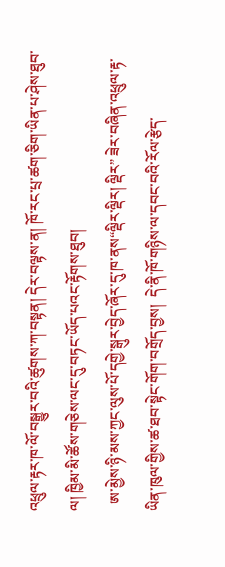འཕྲུལ་རྟར་ཁ་ལོ་བསྒྱུར་བའི་ཚུགས་ཀ་བསྟན། དེར་བལྟས་ན། ཁོ་རང་པྲ་ཚག་ཅིག་ཡིན་པ་ཤེས་ཐུབ་ལ། ཁྱིམ་མི་ཚོས་གཅེས་ལང་དུ་བཏང་ཡོད་པའང་རྟོགས་ཐུབ།
  ཨ་མྱེས་ཉི་མས་ཀྱང་ལུས་པོ་དགྱེ་སྒུར་བྱེད་ཞོར་དུ་ཁ་ནས“ལྡིར་ལྡིར། ལྡིར” ཟེར་བཞིན་འཕྲུལ་རྟ་ཡིན་ཁུལ་གྱིས་ཚ་ཐབ་སྟེང་གོག་བགྲོད་བྱས།  དེ་ནི་ཁོ་གཉིས་ལ་དབང་བའི་རོལ་རྩེད་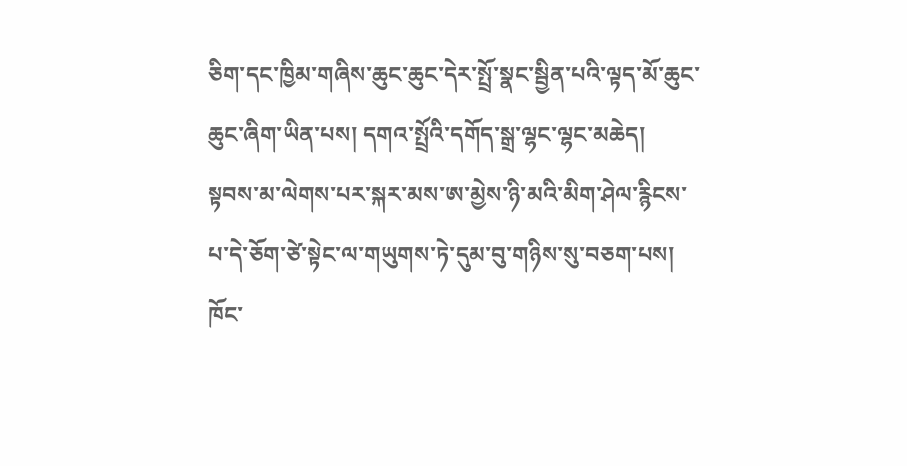ཅིག་དང་ཁྱིམ་གཞིས་ཆུང་ཆུང་དེར་སྤྲོ་སྣང་སྦྱིན་པའི་ལྟད་མོ་ཆུང་ཆུང་ཞིག་ཡིན་པས། དགའ་སྤྲོའི་དགོད་སྒྲ་ལྷང་ལྷང་མཆེད།
སྟབས་མ་ལེགས་པར་སྐར་མས་ཨ་མྱེས་ཉི་མའི་མིག་ཤེལ་རྙིངས་པ་དེ་ཅོག་ཙེ་སྟེང་ལ་གཡུགས་ཏེ་དུམ་བུ་གཉིས་སུ་བཅག་པས།  ཁོང་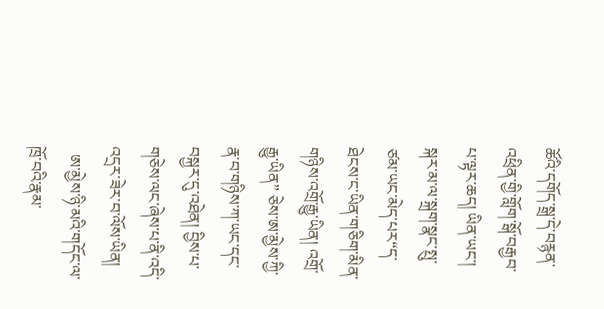ཚོའི་དགོད་སྒྲ་དེ་བརྙན་འཕྲིན་གྱི་གློག་སྒོ་བརྒྱབ་པ་ལྟར་ཆད། ཡིན་ཡང་། སྐར་མ་ལ་སྐྲག་སྣང་སྤུ་ཙམ་ཡང་མེད་པར“ད་ཐེངས་ང་ཡིན་གཅིག་མིན་གཉིས་འགྲོ་རྒྱུ་ཡིན། འགྲོ་རྒྱུ་ཡིན” ཅེས་ཨ་མྱེས་ཀྱི་རྣ་བ་གཉིས་ཀ་ཡང་དང་བསྐྱར་དུ་འཐེན། བྱིས་པ་གཅེས་ལང་ཞེས་པ་ནི་འདི་འདྲར་ཟེར་བ་ལོས་ཡིན།
  ཨ་མྱེས་ཉི་མའི་གདོང་ལ་ཁྲོ་བའི་རྣམ་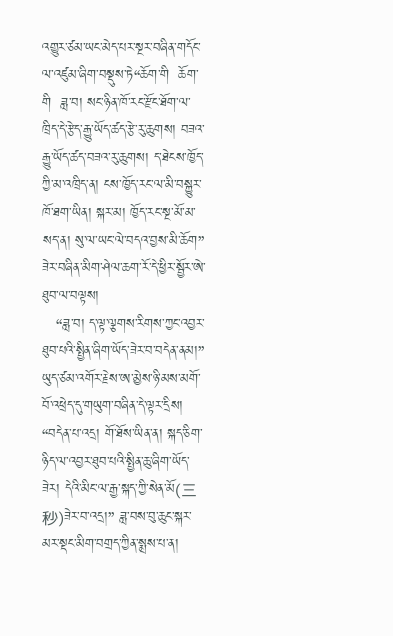འགྱུར་ཙམ་ཡང་མེད་པར་སྔར་བཞིན་གདོང་ལ་འཛུམ་ཞིག་བསྡུས་ཏེ“ཆོག་གི  ཆོག་གི  ཟླ་བ། སང་ཉིན་ཁོ་རང་རྫོང་ཐོག་ལ་ཁྲིད་དེ་རྩེད་རྒྱུ་ཡོད་ཚད་རྩེ་རུ་ཆུགས། བཟའ་རྒྱུ་ཡོད་ཚད་བཟའ་རུ་ཆུགས། ད་ཐེངས་ཁྱོད་ཀྱི་མ་འཁྲིད་ན། ངས་ཁྱོད་རང་ལ་མི་བསྐྱུར་ཁོ་ཐག་ཡིན། སྐར་མ། ཁྱོད་རང་སྔ་མོ་མ་སད་ན། སུ་ལ་ཡང་ལེ་བདའ་བྱས་མི་ཆོག” ཟེར་བཞིན་མིག་ཤེལ་ཆག་རོ་དེ་ཕྱིར་སྦྱོར་ཨེ་ཐུབ་ལ་བལྟས།
   “ཟླ་བ། ད་ལྟ་ལྕགས་རིགས་ཀྱང་འབྱར་ཐུབ་པའི་སྤྱིན་ཞིག་ཡོད་ཟེར་བ་བདེན་ནམ།” ཡུད་ཙམ་འགོར་རྗེས་ཨ་མྱེས་ཉི་མས་མགོ་བོ་འཕྲེད་དུ་གཡུག་བཞིན་དེ་ལྟར་དྲིས།
“བདེན་པ་འདྲ། གོ་ཐོས་ཡིན་ན། སྐད་ཅིག་ཉིད་ལ་འབྱར་ཐུབ་པའི་སྤྱིན་ཆུ་ཞིག་ཡོད་ཟེར། དེའི་མིང་ལ་རྒྱ་སྐད་ཀྱི་སེན་མོ(三秒)ཟེར་བ་འདྲ།” ཟླ་བས་བུ་ཆུང་སྐར་མར་སྡང་མིག་བགྲད་ཀྱིན་སྨྲས་པ་ན།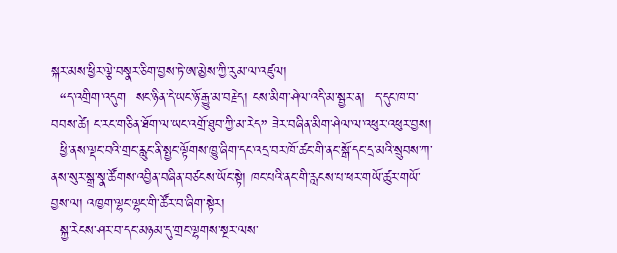སྐར་མས་ཕྱིར་ལྕེ་བསྣར་ཅིག་བྱས་ཏེ་ཨ་མྱེས་ཀྱི་རུམ་ལ་འཛུལ།
  “ད་འགྲིག་འདུག  སང་ཉིན་དེ་ཡང་ཉོ་རྒྱུ་མ་བརྗེད། ངས་མིག་ཤེལ་འདི་མ་སྦྱར་ན།  ད་དུང་ཁ་བ་བབས་ཚེ། ང་རང་གཅིན་ཐོག་ལ་ཡང་འགྲོ་ཐུབ་ཀྱི་མ་རེད” ཟེར་བཞིན་མིག་ཤེལ་ལ་འཕུར་འཕུར་བྱས།
  ཕྱི་ནས་ལྡང་བའི་གྲང་རླུང་ནི་སྤྱང་ལྟོགས་ཁྱུ་ཞིག་དང་འདྲ་བར་ཁོ་ཚང་གི་ནང་སྒོ་དང་དྲ་མའི་སྲུབས་ཀ་ནས་སུར་སྒྲ་སྣ་ཚོགས་འབྱིན་བཞིན་བཙངས་ཡོང་སྟེ། ཁང་པའི་ནང་གི་རླངས་པ་ཕར་གཡོ་ཚུར་གཡོ་བྱས་ལ། འཁྱག་ལྷང་ལྷང་གི་ཚོར་བ་ཞིག་སྟེར།
  སྐྱ་རེངས་ཤར་བ་དང་མཉམ་དུ་གྲང་ལྷགས་སྔར་ལས་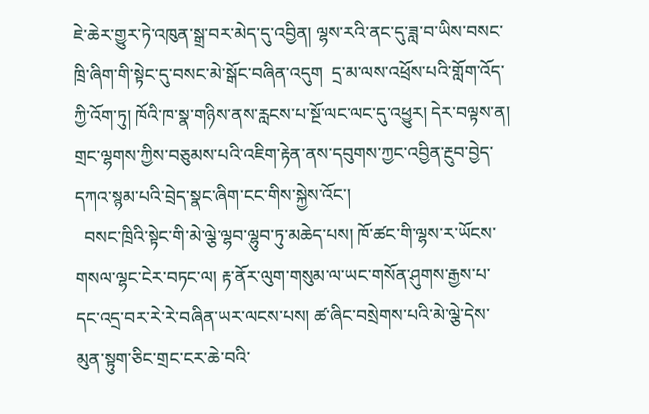ཇེ་ཆེར་གྱུར་ཏེ་འཁུན་སྒྲ་བར་མེད་དུ་འབྱིན། ལྷས་རའི་ནང་དུ་ཟླ་བ་ཡིས་བསང་ཁྲི་ཞིག་གི་སྟེང་དུ་བསང་མེ་སྒོང་བཞིན་འདུག  དྲ་མ་ལས་འཕྲོས་པའི་གློག་འོད་ཀྱི་འོག་ཏུ། ཁོའི་ཁ་སྣ་གཉིས་ནས་རླངས་པ་སྔོ་ལང་ལང་དུ་འཕྱུར། དེར་བལྟས་ན། གྲང་ལྷགས་ཀྱིས་བཅུམས་པའི་འཇིག་རྟེན་ནས་དབུགས་ཀྱང་འབྱིན་རྔུབ་བྱེད་དཀའ་སྙམ་པའི་བྲེད་སྣང་ཞིག་ངང་གིས་སྐྱེས་འོང་།
  བསང་ཁྲིའི་སྟེང་གི་མེ་ལྕེ་ལྷབ་ལྷུབ་ཏུ་མཆེད་པས། ཁོ་ཚང་གི་ལྷས་ར་ཡོངས་གསལ་ལྷང་ངེར་བཏང་ལ། རྟ་ནོར་ལུག་གསུམ་ལ་ཡང་གསོན་ཤུགས་རྒྱས་པ་དང་འདྲ་བར་རེ་རེ་བཞིན་ཡར་ལངས་པས། ཚ་ཞིང་བསྲེགས་པའི་མེ་ལྕེ་དེས་མུན་སྟུག་ཅིང་གྲང་ངར་ཆེ་བའི་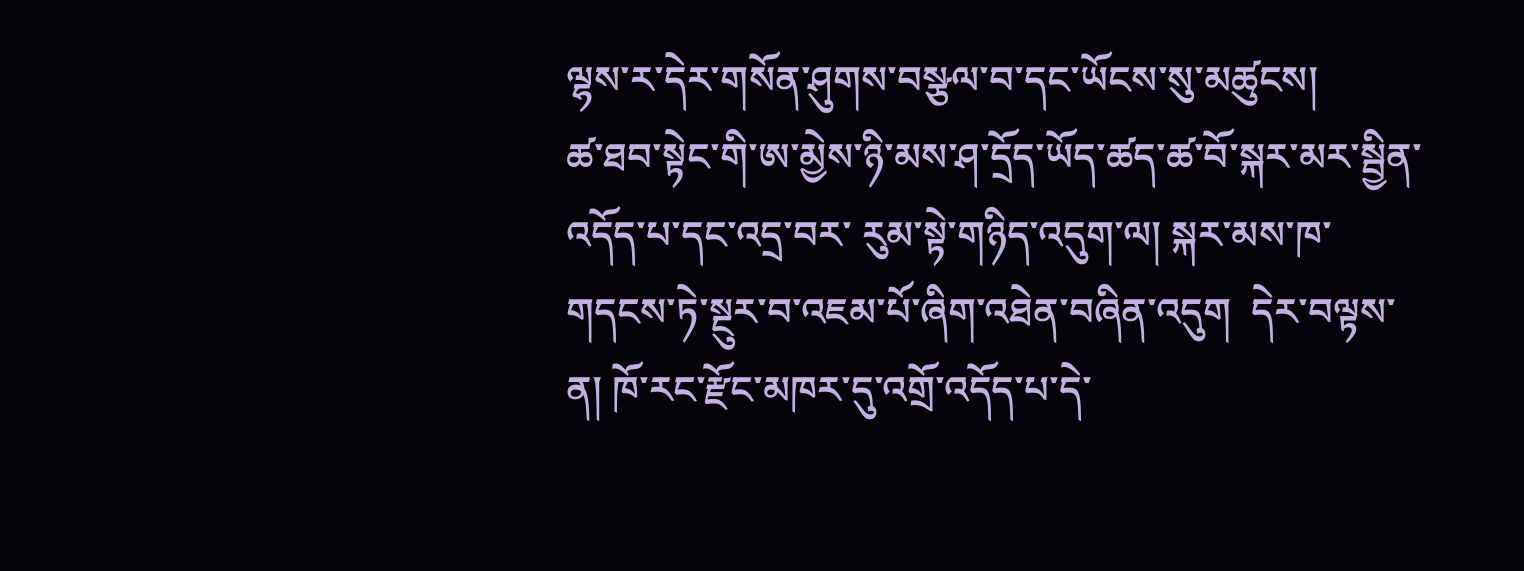ལྷས་ར་དེར་གསོན་ཤུགས་བསྩལ་བ་དང་ཡོངས་སུ་མཚུངས།
ཚ་ཐབ་སྟེང་གི་ཨ་མྱེས་ཉི་མས་ཤ་དྲོད་ཡོད་ཚད་ཚ་བོ་སྐར་མར་སྦྱིན་འདོད་པ་དང་འདྲ་བར་ རུམ་སྟེ་གཉིད་འདུག་ལ། སྐར་མས་ཁ་གདངས་ཏེ་སྔུར་བ་འཇམ་པོ་ཞིག་འཐེན་བཞིན་འདུག  དེར་བལྟས་ན། ཁོ་རང་རྫོང་མཁར་དུ་འགྲོ་འདོད་པ་དེ་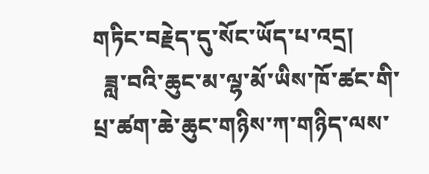གཏིང་བརྗེད་དུ་སོང་ཡོད་པ་འདྲ།
  ཟླ་བའི་ཆུང་མ་ལྷ་མོ་ཡིས་ཁོ་ཚང་གི་པྲ་ཚག་ཆེ་ཆུང་གཉིས་ཀ་གཉིད་ལས་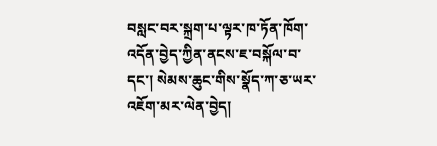བསླང་བར་སྐྲག་པ་ལྟར་ཁ་ཏོན་ཁོག་འདོན་བྱེད་ཀྱིན་ནངས་ཇ་བསྐོལ་བ་དང་། སེམས་ཆུང་གིས་སྣོད་ཀ་ཅ་ཡར་འཇོག་མར་ལེན་བྱེད།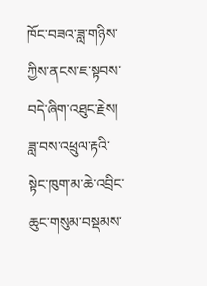ཁོང་བཟའ་ཟླ་གཉིས་ཀྱིས་ནངས་ཇ་སྟབས་བདེ་ཞིག་འཐུང་རྗེས། ཟླ་བས་འཕྲུལ་རྟའི་སྟེང་ཁུག་མ་ཆེ་འབྲིང་ཆུང་གསུམ་བསྡམས་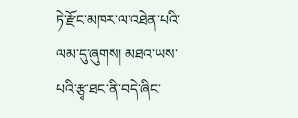ཏེ་རྫོང་མཁར་ལ་འཐེན་པའི་ལམ་དུ་ཞུགས། མཐའ་ཡས་པའི་རྩྭ་ཐང་ནི་བདེ་ཞིང་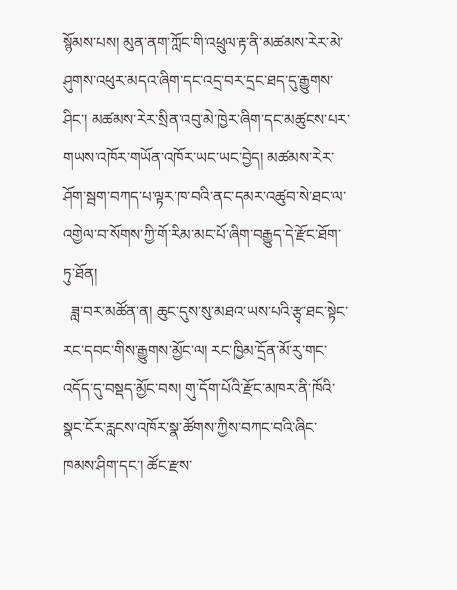སྙོམས་པས། མུན་ནག་ཀློང་གི་འཕྲུལ་རྟ་ནི་མཚམས་རེར་མེ་ཤུགས་འཕུར་མདའ་ཞིག་དང་འདྲ་བར་དྲང་ཐད་དུ་རྒྱུགས་ཤིང་། མཚམས་རེར་སྲིན་འབུ་མེ་ཁྱེར་ཞིག་དང་མཚུངས་པར་གཡས་འཁོར་གཡོན་འཁོར་ཡང་ཡང་བྱེད། མཚམས་རེར་ཤོག་སྦག་བཀད་པ་ལྟར་ཁ་བའི་ནང་དམར་འཚུབ་སེ་ཐང་ལ་འགྱེལ་བ་སོགས་ཀྱི་གོ་རིམ་མང་པོ་ཞིག་བརྒྱུད་དེ་རྫོང་ཐོག་ཏུ་ཐོན།
  ཟླ་བར་མཚོན་ན། ཆུང་དུས་སུ་མཐའ་ཡས་པའི་རྩྭ་ཐང་སྟེང་རང་དབང་གིས་རྒྱུགས་མྱོང་ལ། རང་ཁྱིམ་དྲོན་མོ་རུ་གང་འདོད་དུ་བསྡད་མྱོང་བས། གུ་དོག་པོའི་རྫོང་མཁར་ནི་ཁོའི་སྣང་ངོར་རླངས་འཁོར་སྣ་ཚོགས་ཀྱིས་བཀང་བའི་ཞིང་ཁམས་ཤིག་དང་། ཚོང་རྫས་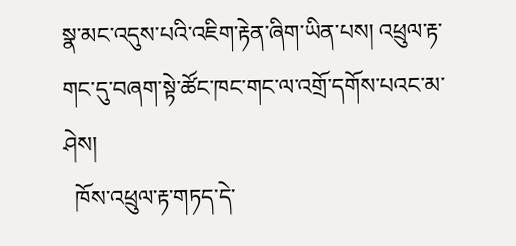སྣ་མང་འདུས་པའི་འཇིག་རྟེན་ཞིག་ཡིན་པས། འཕྲུལ་རྟ་གང་དུ་བཞག་སྟེ་ཚོང་ཁང་གང་ལ་འགྲོ་དགོས་པའང་མ་ཤེས།
  ཁོས་འཕྲུལ་རྟ་གཏད་དེ་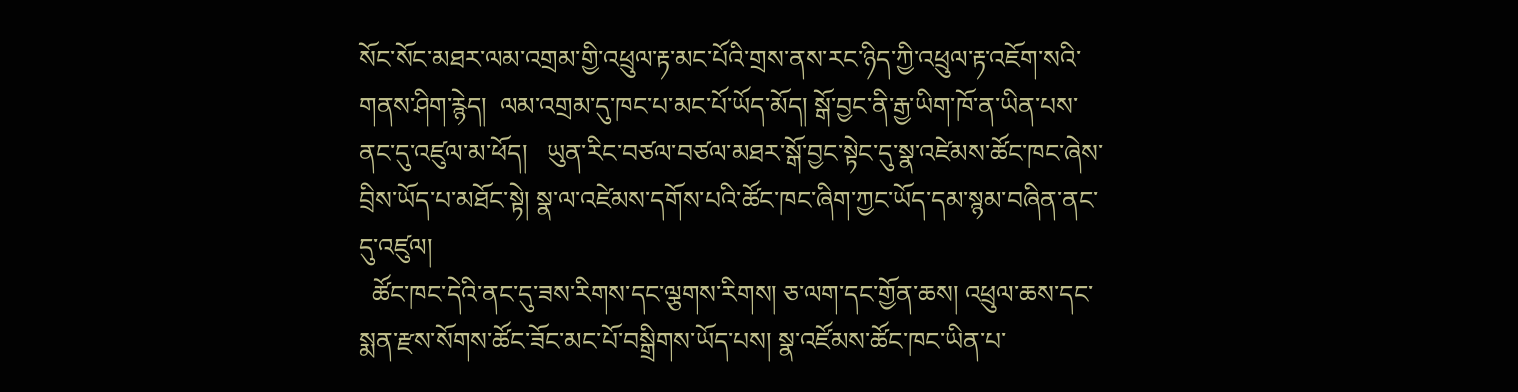སོང་སོང་མཐར་ལམ་འགྲམ་གྱི་འཕྲུལ་རྟ་མང་པོའི་གྲས་ནས་རང་ཉིད་ཀྱི་འཕྲུལ་རྟ་འཇོག་སའི་གནས་ཤིག་རྙེད།  ལམ་འགྲམ་དུ་ཁང་པ་མང་པོ་ཡོད་མོད། སྒོ་བྱང་ནི་རྒྱ་ཡིག་ཁོ་ན་ཡིན་པས་ནང་དུ་འཛུལ་མ་ཕོད།   ཡུན་རིང་བཙལ་བཙལ་མཐར་སྒོ་བྱང་སྟེང་དུ་སྣ་འཛེམས་ཚོང་ཁང་ཞེས་བྲིས་ཡོད་པ་མཐོང་སྟེ། སྣ་ལ་འཛེམས་དགོས་པའི་ཚོང་ཁང་ཞིག་ཀྱང་ཡོད་དམ་སྙམ་བཞིན་ནང་དུ་འཛུལ།
  ཚོང་ཁང་དེའི་ནང་དུ་ཟས་རིགས་དང་ལྕགས་རིགས། ཅ་ལག་དང་གྱོན་ཆས། འཕྲུལ་ཆས་དང་སྨན་རྫས་སོགས་ཚོང་ཟོང་མང་པོ་བསྒྲིགས་ཡོད་པས། སྣ་འཛོམས་ཚོང་ཁང་ཡིན་པ་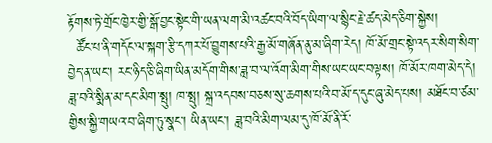རྟོགས་ཏེ་གྲོང་ཁྱེར་གྱི་སྒོ་བྱང་སྟེང་གི་ཡན་ལག་མི་འཚང་བའི་བོད་ཡིག་ལ་སྙིང་རྗེ་ཚད་མེད་ཅིག་སྐྱེས།
  ཚོང་པ་ནི་གདོང་ལ་སྐག་རྩི་དཀར་པོ་བྱུགས་པའི་རྒྱ་མོ་གཞོན་ནུ་མ་ཞིག་རེད། ཁོ་མོ་གྲང་སྟེ་འདར་སིག་སིག་བྱེད་ན་ཡང་། རང་ཉིད་ཅི་ཞིག་ཡིན་མདོག་གིས་ཟླ་བ་ལ་འོག་མིག་གིས་ཡང་ཡང་བལྟས། ཁོ་མོར་ཁག་མེད་དེ། ཟླ་བའི་སྨིན་མ་དང་མིག་སྤུ། ཁ་སྤུ། སྐྲ་འདབས་བཅས་སུ་ཆགས་པའི་བ་མོ་ད་དུང་ཞུ་མེད་པས། མཐོང་བ་ཙམ་གྱིས་སྐྱི་གཡའ་བ་ཞིག་ཏུ་སྣང་། ཡིན་ཡང་། ཟླ་བའི་མིག་ལམ་དུ་ཁོ་མོ་ནི་རོ་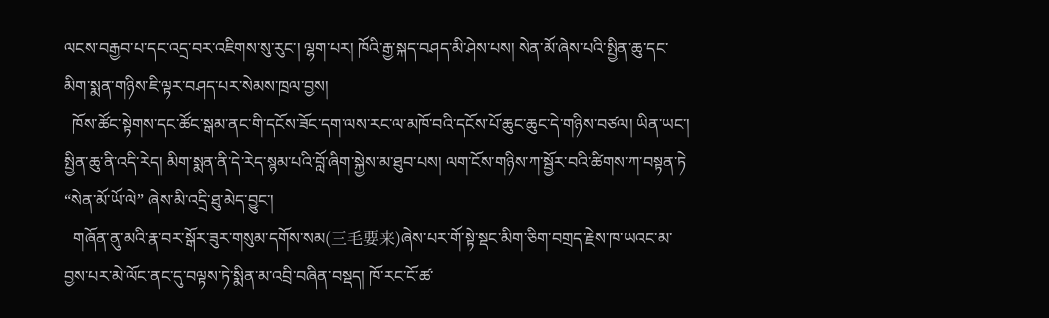ལངས་བརྒྱབ་པ་དང་འདྲ་བར་འཇིགས་སུ་རུང་། ལྷག་པར། ཁོའི་རྒྱ་སྐད་བཤད་མི་ཤེས་པས། སེན་མོ་ཞེས་པའི་སྤྱིན་ཆུ་དང་མིག་སྨན་གཉིས་ཇི་ལྟར་བཤད་པར་སེམས་ཁྲལ་བྱས།
  ཁོས་ཚོང་སྟེགས་དང་ཚོང་སྒམ་ནང་གི་དངོས་ཟོང་དག་ལས་རང་ལ་མཁོ་བའི་དངོས་པོ་ཆུང་ཆུང་དེ་གཉིས་བཙལ། ཡིན་ཡང་། སྤྱིན་ཆུ་ནི་འདི་རེད། མིག་སྨན་ནི་དེ་རེད་སྙམ་པའི་བློ་ཞིག་སྐྱེས་མ་ཐུབ་པས། ལག་ངོས་གཉིས་ཀ་སྦྱོར་བའི་ཚིགས་ཀ་བསྟན་ཏེ “སེན་མོ་ཡོ་ལེ” ཞེས་མི་འདྲི་ཐུ་མེད་བྱུང་།
  གཞོན་ནུ་མའི་རྣ་བར་སྒོར་ཟུར་གསུམ་དགོས་སམ(三毛要来)ཞེས་པར་གོ་སྟེ་སྡང་མིག་ཅིག་བགྲད་རྗེས་ཁ་ཡའང་མ་བྱས་པར་མེ་ལོང་ནང་དུ་བལྟས་ཏེ་སྨིན་མ་འབྲི་བཞིན་བསྡད། ཁོ་རང་ངོ་ཚ་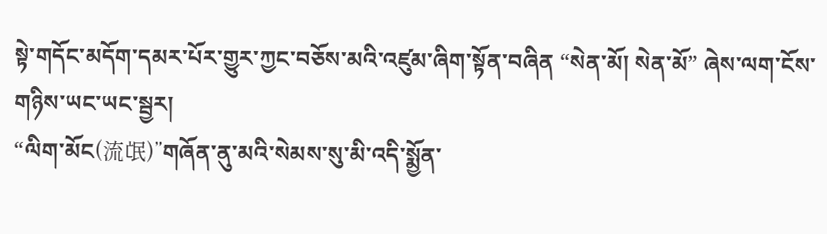སྟེ་གདོང་མདོག་དམར་པོར་གྱུར་ཀྱང་བཅོས་མའི་འཛུམ་ཞིག་སྟོན་བཞིན “སེན་མོ། སེན་མོ” ཞེས་ལག་ངོས་གཉིས་ཡང་ཡང་སྦྱར།
“ལིག་མོང(流氓)”གཞོན་ནུ་མའི་སེམས་སུ་མི་འདི་སྨྱོན་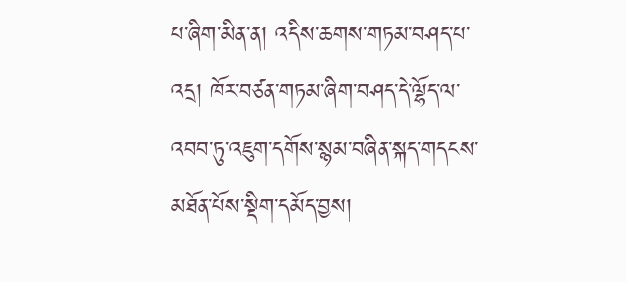པ་ཞིག་མིན་ན། འདིས་ཆགས་གཏམ་བཤད་པ་འདྲ། ཁོར་བཙན་གཏམ་ཞིག་བཤད་དེ་ལྷོད་ལ་འབབ་ཏུ་འཇུག་དགོས་སྙམ་བཞིན་སྐད་གདངས་མཐོན་པོས་སྡིག་དམོད་བྱས།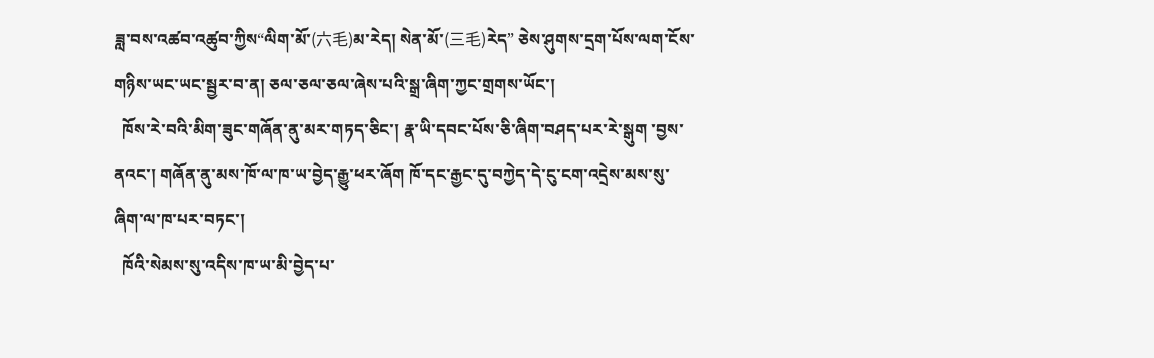ཟླ་བས་འཚབ་འཚུབ་ཀྱིས“ལིག་མོ་(六毛)མ་རེད། སེན་མོ་(三毛)རེད” ཅེས་ཤུགས་དྲག་པོས་ལག་ངོས་གཉིས་ཡང་ཡང་སྦྱར་བ་ན། ཅལ་ཅལ་ཅལ་ཞེས་པའི་སྒྲ་ཞིག་ཀྱང་གྲགས་ཡོང་།
  ཁོས་རེ་བའི་མིག་ཟུང་གཞོན་ནུ་མར་གཏད་ཅིང་། རྣ་ཡི་དབང་པོས་ཅི་ཞིག་བཤད་པར་རེ་སྒུག ་བྱས་ནའང་། གཞོན་ནུ་མས་ཁོ་ལ་ཁ་ཡ་བྱེད་རྒྱུ་ཕར་ཞོག ཁོ་དང་རྒྱང་དུ་བཀྱེད་དེ་ངུ་ངག་འདྲེས་མས་སུ་ཞིག་ལ་ཁ་པར་བཏང་།
  ཁོའི་སེམས་སུ་འདིས་ཁ་ཡ་མི་བྱེད་པ་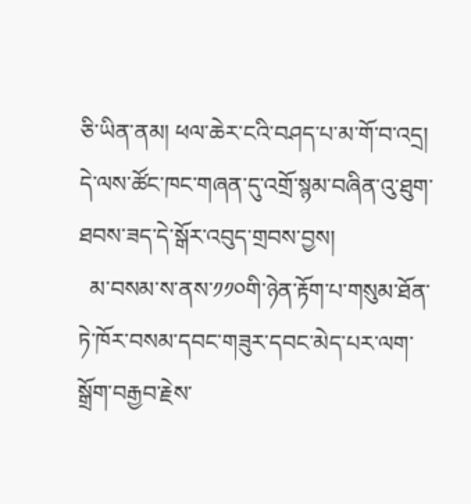ཅི་ཡིན་ནམ། ཕལ་ཆེར་ངའི་བཤད་པ་མ་གོ་བ་འདྲ། དེ་ལས་ཚོང་ཁང་གཞན་དུ་འགྲོ་སྙམ་བཞིན་འུ་ཐུག་ཐབས་ཟད་དེ་སྒོར་འབུད་གྲབས་བྱས།
  མ་བསམ་ས་ནས་༡༡༠གི་ཉེན་རྟོག་པ་གསུམ་ཐོན་ཏེ་ཁོར་བསམ་དབང་གཟུར་དབང་མེད་པར་ལག་སྒྲོག་བརྒྱབ་རྗེས་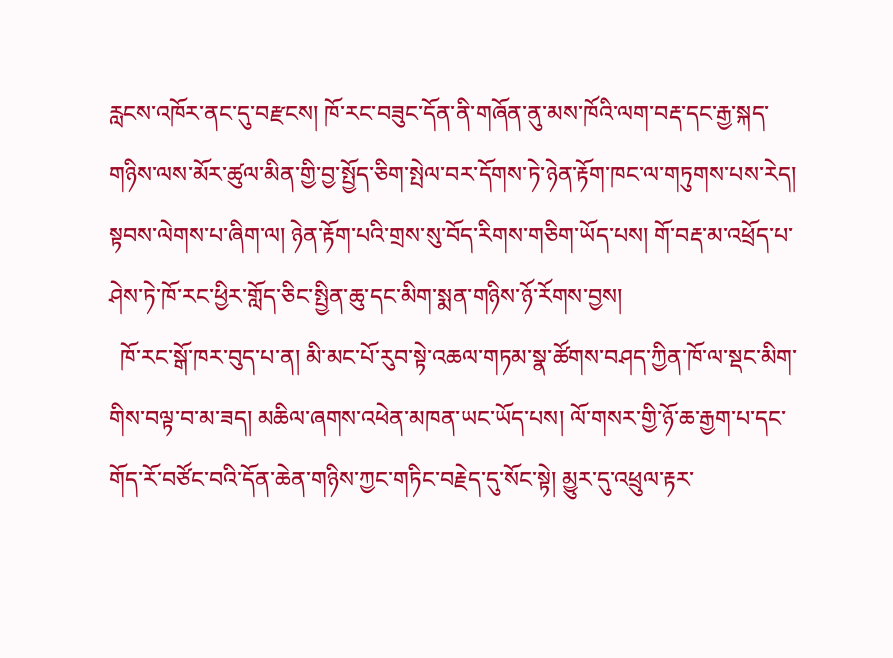རླངས་འཁོར་ནང་དུ་བརྫངས། ཁོ་རང་བཟུང་དོན་ནི་གཞོན་ནུ་མས་ཁོའི་ལག་བརྡ་དང་རྒྱ་སྐད་གཉིས་ལས་མོར་ཚུལ་མིན་གྱི་བྱ་སྤྱོད་ཅིག་སྤེལ་བར་དོགས་ཏེ་ཉེན་རྟོག་ཁང་ལ་གཏུགས་པས་རེད། སྟབས་ལེགས་པ་ཞིག་ལ། ཉེན་རྟོག་པའི་གྲས་སུ་བོད་རིགས་གཅིག་ཡོད་པས། གོ་བརྡ་མ་འཕྲོད་པ་ཤེས་ཏེ་ཁོ་རང་ཕྱིར་གློད་ཅིང་སྤྱིན་ཆུ་དང་མིག་སྨན་གཉིས་ཉོ་རོགས་བྱས།
  ཁོ་རང་སྒོ་ཁར་བུད་པ་ན། མི་མང་པོ་རུབ་སྟེ་འཆལ་གཏམ་སྣ་ཚོགས་བཤད་ཀྱིན་ཁོ་ལ་སྡང་མིག་གིས་བལྟ་བ་མ་ཟད། མཆིལ་ཞགས་འཕེན་མཁན་ཡང་ཡོད་པས། ལོ་གསར་གྱི་ཉོ་ཆ་རྒྱག་པ་དང་གོད་རོ་བཙོང་བའི་དོན་ཆེན་གཉིས་ཀྱང་གཏིང་བརྗེད་དུ་སོང་སྟེ། མྱུར་དུ་འཕྲུལ་རྟར་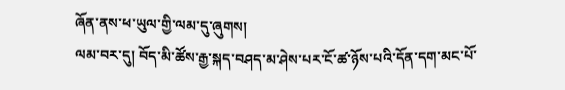ཞོན་ནས་ཕ་ཡུལ་གྱི་ལམ་དུ་ཞུགས།
ལམ་བར་དུ། བོད་མི་ཚོས་རྒྱ་སྐད་བཤད་མ་ཤེས་པར་ངོ་ཚ་ཉོས་པའི་དོན་དག་མང་པོ་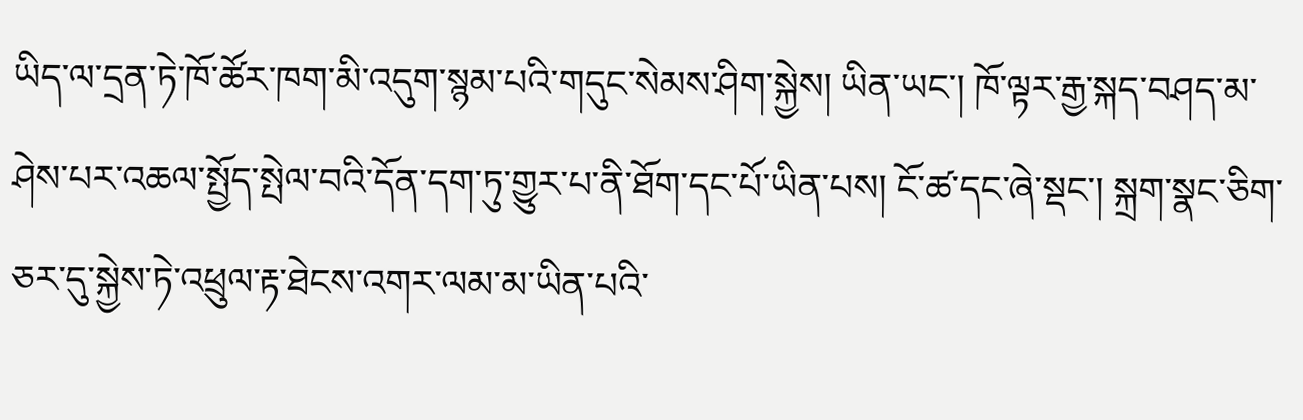ཡིད་ལ་དྲན་ཏེ་ཁོ་ཚོར་ཁག་མི་འདུག་སྙམ་པའི་གདུང་སེམས་ཤིག་སྐྱེས། ཡིན་ཡང་། ཁོ་ལྟར་རྒྱ་སྐད་བཤད་མ་ཤེས་པར་འཆལ་སྤྱོད་སྤེལ་བའི་དོན་དག་ཏུ་གྱུར་པ་ནི་ཐོག་དང་པོ་ཡིན་པས། ངོ་ཚ་དང་ཞེ་སྡང་། སྐྲག་སྣང་ཅིག་ཅར་དུ་སྐྱེས་ཏེ་འཕྲུལ་རྟ་ཐེངས་འགར་ལམ་མ་ཡིན་པའི་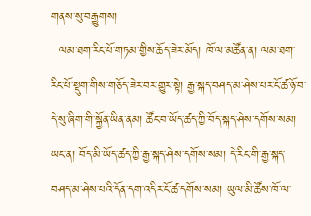གནས་སུ་བརྒྱུགས།
  ལམ་ཐག་རིང་པོ་གཏམ་གྱིས་ཆོད་ཟེར་མོད། ཁོ་ལ་མཚོན་ན། ལམ་ཐག་རིང་པོ་སྡུག་གིས་གཅོད་ཟེར་བར་གྱུར་སྟེ། རྒྱ་སྐད་བཤད་མ་ཤེས་པར་ངོ་ཚ་ཉོ་བ་དེ་སུ་ཞིག་གི་སྐྱོན་ཡིན་ནམ། ཚོང་བ་ཡོད་ཚད་ཀྱི་བོད་སྐད་ཤེས་དགོས་སམ། ཡང་ན། བོད་མི་ཡོད་ཚད་ཀྱི་རྒྱ་སྐད་ཤེས་དགོས་སམ། དེ་རིང་གི་རྒྱ་སྐད་བཤད་མ་ཤེས་པའི་དོན་དག་འདིར་ངོ་ཚ་དགོས་སམ། ཡུལ་མི་ཚོས་ཁོ་ལ་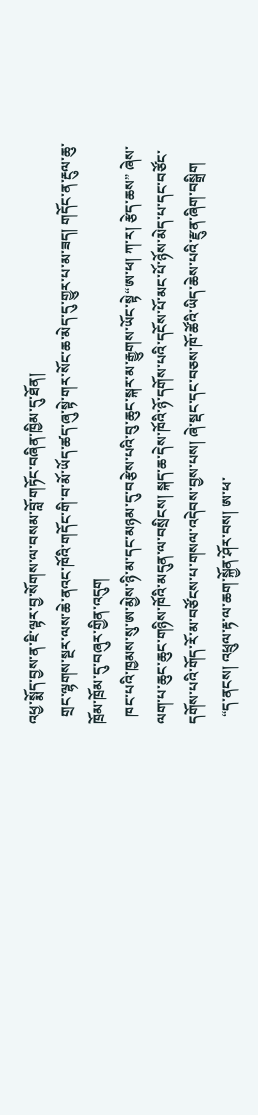འཕྱ་སྨོད་བྱས་ན་ཇི་ལྟར་བྱ་སོགས་ལ་བསམ་བློ་གཏོང་བཞིན་ཁྱིམ་དུ་ཐོན།
  གྲང་ལྷགས་སྔར་ལས་ཆེ་ནའང་ཁོའི་གདོང་གི་བ་མོ་ཡོད་ཚད་ཞུ་སྟེ་གར་སོང་ཆ་མེད་དུ་གྱུར་པ་མ་ཟད། གདོང་ན་རྔུལ་ཆུ་ཁྲོམ་ཁྲོམ་དུ་བཞུར་གྱིན་འདུག
  ཁང་པའི་ཁྱམས་སུ་ཨ་མྱེས་ཉི་མ་དང་མཉམ་དུ་བརྩེས་པའི་བུ་ཆུང་སྐར་མ་རྒྱུགས་ཡོང་སྟེ“ཨ་ཕ། ཀ་ར། རྩེད་ཆས” ཞེས་ལག་པ་ཆུང་ཆུང་གཉིས་ཁོའི་མདུན་ལ་བསྲིངས། སྐད་ཆ་དེས་ཁོའི་ཉོ་དགོས་པའི་དངོས་པོ་མང་པོ་ཉོས་མེད་པ་དང་བཙོང་དགོས་པའི་གོད་རོ་མ་བཙོངས་པ་གསལ་འདེབས་བྱས་པས། ཞེ་སྡང་དང་བཅས་ཁོ་ཚོའི་ཡིད་ཆེས་པའི་རྫུན་ཞིག་བསྒྲིག
  “ད་ནངས། འཕྲུལ་རྟ་ལ་ཆག་སྐྱོན་ཤོར་བས། ཨ་ཕ་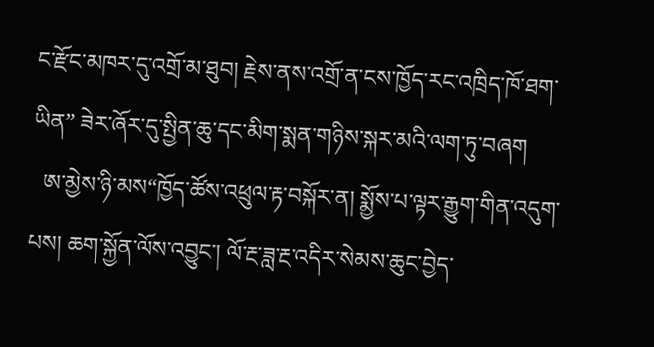ང་རྫོང་མཁར་དུ་འགྲོ་མ་ཐུབ། རྗེས་ནས་འགྲོ་ན་ངས་ཁྱོད་རང་འཁྲིད་ཁོ་ཐག་ཡིན” ཟེར་ཞོར་དུ་སྤྱིན་ཆུ་དང་མིག་སྨན་གཉིས་སྐར་མའི་ལག་ཏུ་བཞག
  ཨ་མྱེས་ཉི་མས“ཁྱོད་ཚོས་འཕྲུལ་རྟ་བསྐོར་ན། སྨྱོས་པ་ལྟར་རྒྱུག་གིན་འདུག་པས། ཆག་སྐྱོན་ལོས་འབྱུང་། ལོ་རྔ་ཟླ་རྔ་འདིར་སེམས་ཆུང་བྱེད་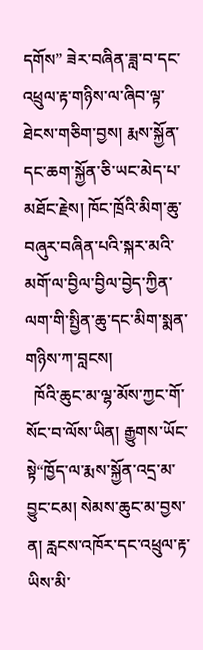དགོས” ཟེར་བཞིན་ཟླ་བ་དང་འཕྲུལ་རྟ་གཉིས་ལ་ཞིབ་ལྟ་ཐེངས་གཅིག་བྱས། རྨས་སྐྱོན་དང་ཆག་སྐྱོན་ཅི་ཡང་མེད་པ་མཐོང་རྗེས། ཁོང་ཁྲོའི་མིག་ཆུ་བཞུར་བཞིན་པའི་སྐར་མའི་མགོ་ལ་བྱིལ་བྱིལ་བྱེད་ཀྱིན་ལག་གི་སྤྱིན་ཆུ་དང་མིག་སྨན་གཉིས་ཀ་བླངས།
  ཁོའི་ཆུང་མ་ལྷ་མོས་ཀྱང་གོ་སོང་བ་ལོས་ཡིན། རྒྱུགས་ཡོང་སྟེ“ཁྱོད་ལ་རྨས་སྐྱོན་འདྲ་མ་བྱུང་ངམ། སེམས་ཆུང་མ་བྱས་ན། རླངས་འཁོར་དང་འཕྲུལ་རྟ་ཡིས་མི་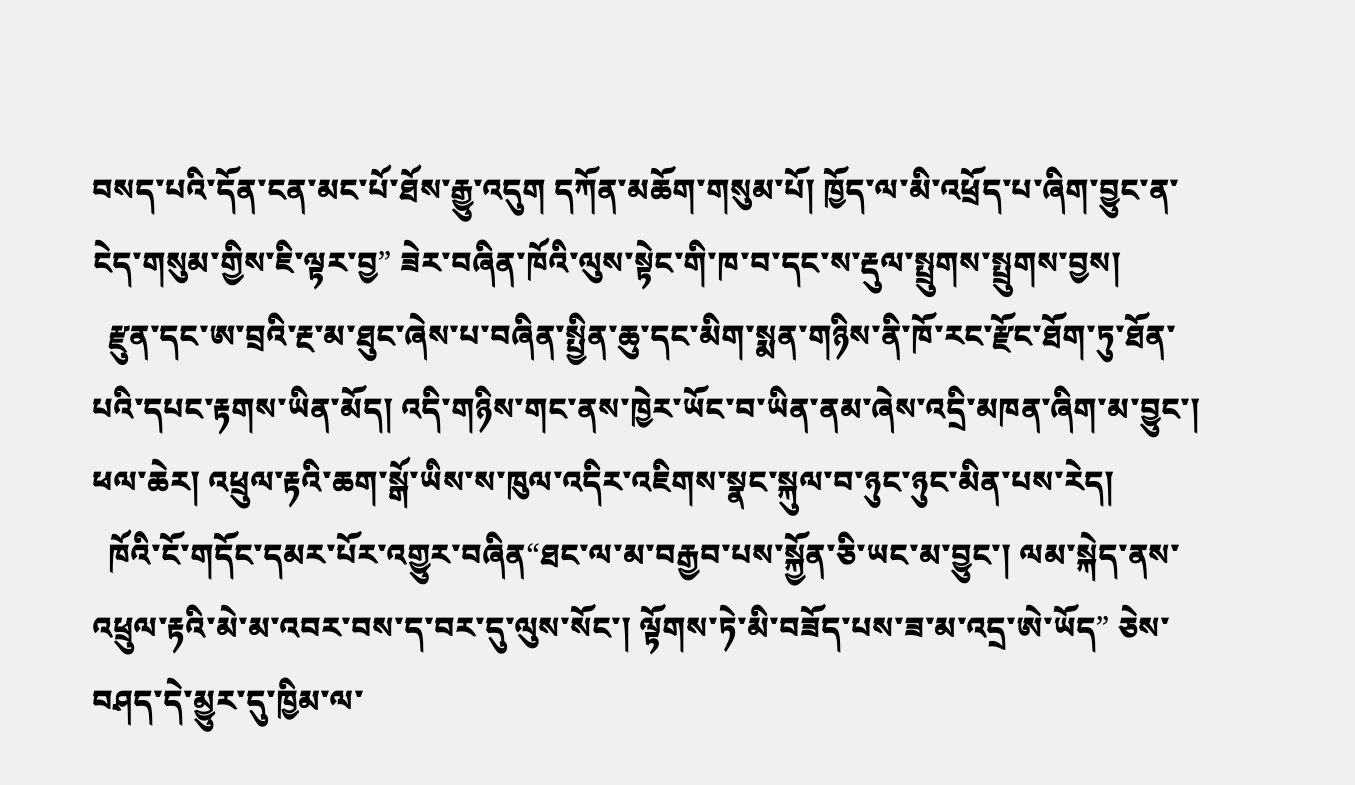བསད་པའི་དོན་ངན་མང་པོ་ཐོས་རྒྱུ་འདུག དཀོན་མཆོག་གསུམ་པོ། ཁྱོད་ལ་མི་འཕྲོད་པ་ཞིག་བྱུང་ན་ངེད་གསུམ་གྱིས་ཇི་ལྟར་བྱ” ཟེར་བཞིན་ཁོའི་ལུས་སྟེང་གི་ཁ་བ་དང་ས་རྡུལ་སྤྲུགས་སྤྲུགས་བྱས།
  རྫུན་དང་ཨ་བྲའི་རྔ་མ་ཐུང་ཞེས་པ་བཞིན་སྤྱིན་ཆུ་དང་མིག་སྨན་གཉིས་ནི་ཁོ་རང་རྫོང་ཐོག་ཏུ་ཐོན་པའི་དཔང་རྟགས་ཡིན་མོད། འདི་གཉིས་གང་ནས་ཁྱེར་ཡོང་བ་ཡིན་ནམ་ཞེས་འདྲི་མཁན་ཞིག་མ་བྱུང་། ཕལ་ཆེར། འཕྲུལ་རྟའི་ཆག་སྒོ་ཡིས་ས་ཁུལ་འདིར་འཇིགས་སྣང་སྐུལ་བ་ཉུང་ཉུང་མིན་པས་རེད།
  ཁོའི་ངོ་གདོང་དམར་པོར་འགྱུར་བཞིན“ཐང་ལ་མ་བརྒྱབ་པས་སྐྱོན་ཅི་ཡང་མ་བྱུང་། ལམ་སྐེད་ནས་འཕྲུལ་རྟའི་མེ་མ་འབར་བས་ད་བར་དུ་ལུས་སོང་། ལྟོགས་ཏེ་མི་བཟོད་པས་ཟ་མ་འདྲ་ཨེ་ཡོད” ཅེས་བཤད་དེ་མྱུར་དུ་ཁྱིམ་ལ་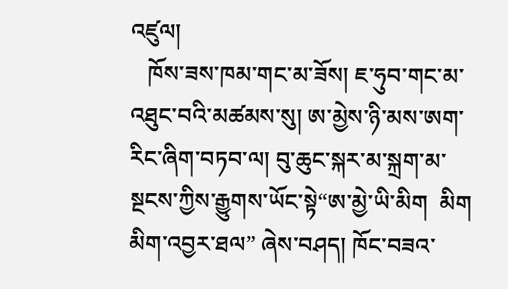འཛུལ།
   ཁོས་ཟས་ཁམ་གང་མ་ཟོས། ཇ་ཧུབ་གང་མ་འཐུང་བའི་མཚམས་སུ། ཨ་མྱེས་ཉི་མས་ཨག་རིང་ཞིག་བཏབ་ལ། བུ་ཆུང་སྐར་མ་སྐྲག་མ་སྔངས་ཀྱིས་རྒྱུགས་ཡོང་སྟེ“ཨ་མྱེ་ཡི་མིག  མིག  མིག་འབྱར་ཐལ” ཞེས་བཤད། ཁོང་བཟའ་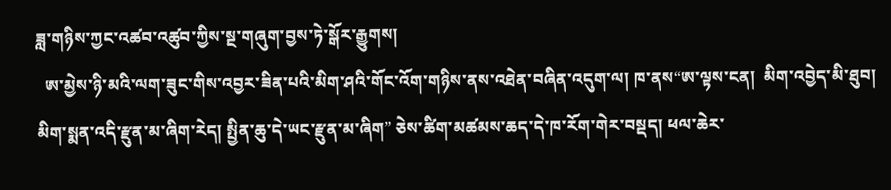ཟླ་གཉིས་ཀྱང་འཚབ་འཚུབ་ཀྱིས་སྔ་གཞུག་བྱས་ཏེ་སྒོར་རྒྱུགས།
  ཨ་མྱེས་ཉི་མའི་ལག་ཟུང་གིས་འབྱར་ཟིན་པའི་མིག་ཤའི་གོང་འོག་གཉིས་ནས་འཐེན་བཞིན་འདུག་ལ། ཁ་ནས“ཨ་ལྟས་ངན།  མིག་འབྱེད་མི་ཐུབ། མིག་སྨན་འདི་རྫུན་མ་ཞིག་རེད། སྤྱིན་ཆུ་དེ་ཡང་རྫུན་མ་ཞིག” ཅེས་ཚིག་མཚམས་ཆད་དེ་ཁ་རོག་གེར་བསྡད། ཕལ་ཆེར་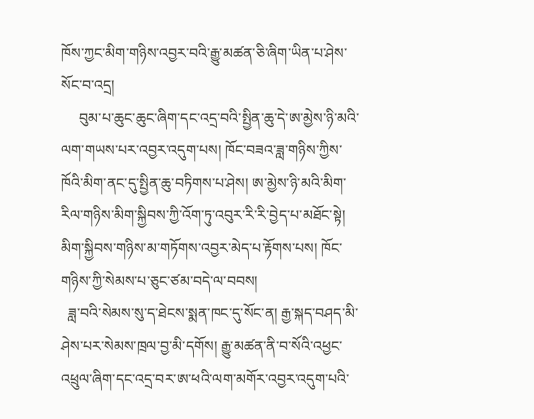ཁོས་ཀྱང་མིག་གཉིས་འབྱར་བའི་རྒྱུ་མཚན་ཅི་ཞིག་ཡིན་པ་ཤེས་སོང་བ་འདྲ།
     བུམ་པ་ཆུང་ཆུང་ཞིག་དང་འདྲ་བའི་སྤྱིན་ཆུ་དེ་ཨ་མྱེས་ཉི་མའི་ལག་གཡས་པར་འབྱར་འདུག་པས། ཁོང་བཟའ་ཟླ་གཉིས་ཀྱིས་ཁོའི་མིག་ནང་དུ་སྤྱིན་ཆུ་བཏིགས་པ་ཤེས། ཨ་མྱེས་ཉི་མའི་མིག་རིལ་གཉིས་མིག་སྐྱིབས་ཀྱི་འོག་ཏུ་འབུར་རི་རི་བྱེད་པ་མཐོང་སྟེ། མིག་སྐྱིབས་གཉིས་མ་གཏོགས་འབྱར་མེད་པ་རྟོགས་པས། ཁོང་གཉིས་ཀྱི་སེམས་པ་ཅུང་ཙམ་བདེ་ལ་བབས།
  ཟླ་བའི་སེམས་སུ་ད་ཐེངས་སྨན་ཁང་དུ་སོང་ན། རྒྱ་སྐད་བཤད་མི་ཤེས་པར་སེམས་ཁྲལ་བྱ་མི་དགོས། རྒྱུ་མཚན་ནི་བ་སོའི་འཕྱང་འཕྲུལ་ཞིག་དང་འདྲ་བར་ཨ་ཕའི་ལག་མགོར་འབྱར་འདུག་པའི་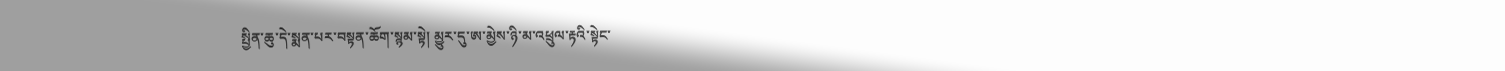སྤྱིན་ཆུ་དེ་སྨན་པར་བསྟན་ཆོག་སྙམ་སྟེ། མྱུར་དུ་ཨ་མྱེས་ཉི་མ་འཕྲུལ་རྟའི་སྟེང་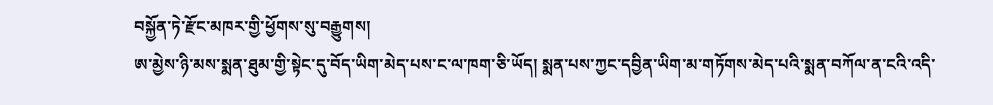བསྐྱོན་ཏེ་རྫོང་མཁར་གྱི་ཕྱོགས་སུ་བརྒྱུགས།
ཨ་མྱེས་ཉི་མས་སྨན་ཐུམ་གྱི་སྟེང་དུ་བོད་ཡིག་མེད་པས་ང་ལ་ཁག་ཅི་ཡོད། སྨན་པས་ཀྱང་དབྱིན་ཡིག་མ་གཏོགས་མེད་པའི་སྨན་བཀོལ་ན་ངའི་འདི་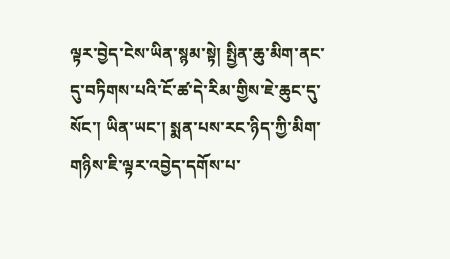ལྟར་བྱེད་ངེས་ཡིན་སྙམ་སྟེ། སྤྱིན་ཆུ་མིག་ནང་དུ་བཏིགས་པའི་ངོ་ཚ་དེ་རིམ་གྱིས་ཇེ་ཆུང་དུ་སོང་། ཡིན་ཡང་། སྨན་པས་རང་ཉིད་ཀྱི་མིག་གཉིས་ཇི་ལྟར་འབྱེད་དགོས་པ་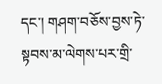དང་། གཤག་བཅོས་བྱས་ཏེ་སྟབས་མ་ལེགས་པར་གྲི་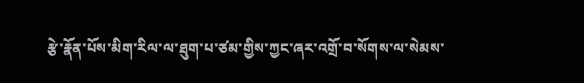རྩེ་རྣོན་པོས་མིག་རིལ་ལ་ཐུག་པ་ཙམ་གྱིས་ཀྱང་ཞར་འགྲོ་བ་སོགས་ལ་སེམས་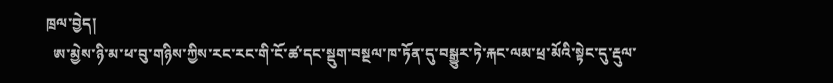ཁྲལ་བྱེད།
  ཨ་མྱེས་ཉི་མ་ཕ་བུ་གཉིས་ཀྱིས་རང་རང་གི་ངོ་ཚ་དང་སྡུག་བསྔལ་ཁ་ཏོན་དུ་བསྒྱུར་ཏེ་རྐང་ལམ་ཕྲ་མོའི་སྟེང་དུ་རྡུལ་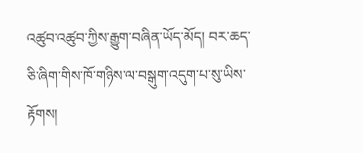འཚུབ་འཚུབ་ཀྱིས་རྒྱུག་བཞིན་ཡོད་མོད། བར་ཆད་ཅི་ཞིག་གིས་ཁོ་གཉིས་ལ་བསྒུག་འདུག་པ་སུ་ཡིས་རྟོགས།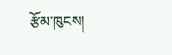རྩོམ་ཁུངས།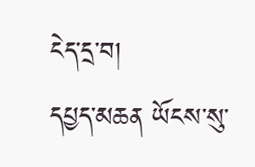ངེད་དྲ་བ།
དཔྱད་མཆན ཡོངས་སུ་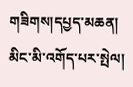གཟིགས།དཔྱད་མཆན།
མིང་མི་འགོད་པར་སྤེལ།